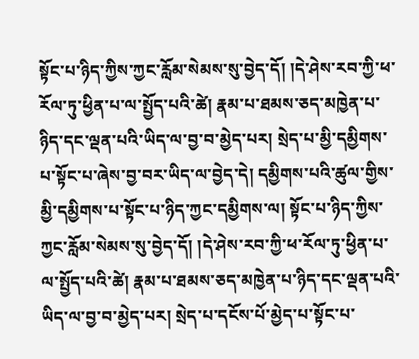སྟོང་པ་ཉིད་ཀྱིས་ཀྱང་རློམ་སེམས་སུ་བྱེད་དོ། །དེ་ཤེས་རབ་ཀྱི་ཕ་རོལ་ཏུ་ཕྱིན་པ་ལ་སྤྱོད་པའི་ཚེ། རྣམ་པ་ཐམས་ཅད་མཁྱེན་པ་ཉིད་དང་ལྡན་པའི་ཡིད་ལ་བྱ་བ་མྱེད་པར། སྲེད་པ་མྱི་དམྱིགས་པ་སྟོང་པ་ཞེས་བྱ་བར་ཡིད་ལ་བྱེད་དེ། དམྱིགས་པའི་ཚུལ་གྱིས་མྱི་དམྱིགས་པ་སྟོང་པ་ཉིད་ཀྱང་དམྱིགས་ལ། སྟོང་པ་ཉིད་ཀྱིས་ཀྱང་རློམ་སེམས་སུ་བྱེད་དོ། །དེ་ཤེས་རབ་ཀྱི་ཕ་རོལ་ཏུ་ཕྱིན་པ་ལ་སྤྱོད་པའི་ཚེ། རྣམ་པ་ཐམས་ཅད་མཁྱེན་པ་ཉིད་དང་ལྡན་པའི་ཡིད་ལ་བྱ་བ་མྱེད་པར། སྲེད་པ་དངོས་པོ་མྱེད་པ་སྟོང་པ་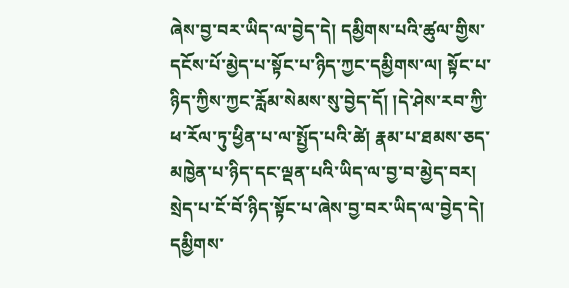ཞེས་བྱ་བར་ཡིད་ལ་བྱེད་དེ། དམྱིགས་པའི་ཚུལ་གྱིས་དངོས་པོ་མྱེད་པ་སྟོང་པ་ཉིད་ཀྱང་དམྱིགས་ལ། སྟོང་པ་ཉིད་ཀྱིས་ཀྱང་རློམ་སེམས་སུ་བྱེད་དོ། །དེ་ཤེས་རབ་ཀྱི་ཕ་རོལ་ཏུ་ཕྱིན་པ་ལ་སྤྱོད་པའི་ཚེ། རྣམ་པ་ཐམས་ཅད་མཁྱེན་པ་ཉིད་དང་ལྡན་པའི་ཡིད་ལ་བྱ་བ་མྱེད་བར། སྲེད་པ་ངོ་བོ་ཉིད་སྟོང་པ་ཞེས་བྱ་བར་ཡིད་ལ་བྱེད་དེ། དམྱིགས་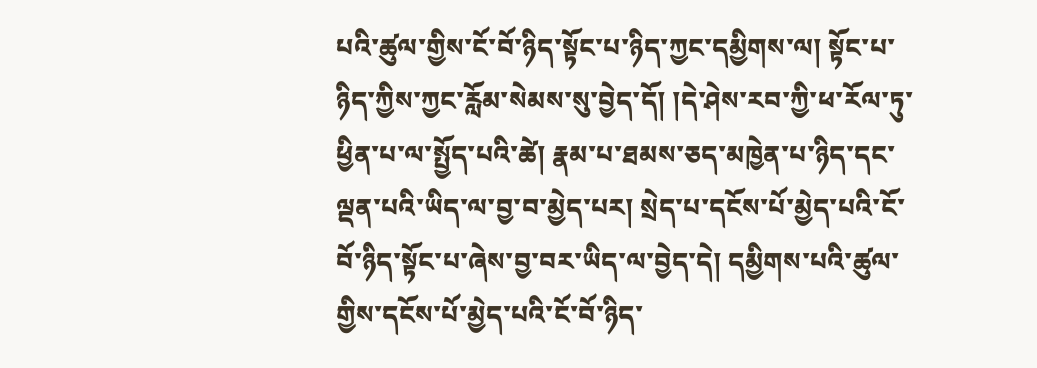པའི་ཚུལ་གྱིས་ངོ་བོ་ཉིད་སྟོང་པ་ཉིད་ཀྱང་དམྱིགས་ལ། སྟོང་པ་ཉིད་ཀྱིས་ཀྱང་རློམ་སེམས་སུ་བྱེད་དོ། །དེ་ཤེས་རབ་ཀྱི་ཕ་རོལ་ཏུ་ཕྱིན་པ་ལ་སྤྱོད་པའི་ཚེ། རྣམ་པ་ཐམས་ཅད་མཁྱེན་པ་ཉིད་དང་ལྡན་པའི་ཡིད་ལ་བྱ་བ་མྱེད་པར། སྲེད་པ་དངོས་པོ་མྱེད་པའི་ངོ་བོ་ཉིད་སྟོང་པ་ཞེས་བྱ་བར་ཡིད་ལ་བྱེད་དེ། དམྱིགས་པའི་ཚུལ་གྱིས་དངོས་པོ་མྱེད་པའི་ངོ་བོ་ཉིད་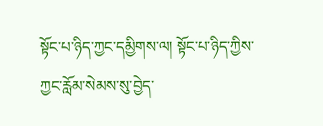སྟོང་པ་ཉིད་ཀྱང་དམྱིགས་ལ། སྟོང་པ་ཉིད་ཀྱིས་ཀྱང་རློམ་སེམས་སུ་བྱེད་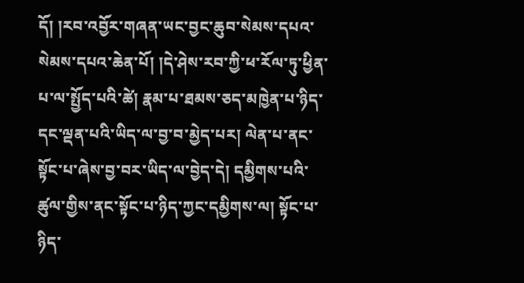དོ། །རབ་འབྱོར་གཞན་ཡང་བྱང་ཆུབ་སེམས་དཔའ་སེམས་དཔའ་ཆེན་པོ། །དེ་ཤེས་རབ་ཀྱི་ཕ་རོལ་ཏུ་ཕྱིན་པ་ལ་སྤྱོད་པའི་ཚེ། རྣམ་པ་ཐམས་ཅད་མཁྱེན་པ་ཉིད་དང་ལྡན་པའི་ཡིད་ལ་བྱ་བ་མྱེད་པར། ལེན་པ་ནང་སྟོང་པ་ཞེས་བྱ་བར་ཡིད་ལ་བྱེད་དེ། དམྱིགས་པའི་ཚུལ་གྱིས་ནང་སྟོང་པ་ཉིད་ཀྱང་དམྱིགས་ལ། སྟོང་པ་ཉིད་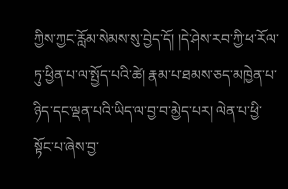ཀྱིས་ཀྱང་རློམ་སེམས་སུ་བྱེད་དོ། །དེ་ཤེས་རབ་ཀྱི་ཕ་རོལ་ཏུ་ཕྱིན་པ་ལ་སྤྱོད་པའི་ཚེ། རྣམ་པ་ཐམས་ཅད་མཁྱེན་པ་ཉིད་དང་ལྡན་པའི་ཡིད་ལ་བྱ་བ་མྱེད་པར། ལེན་པ་ཕྱི་སྟོང་པ་ཞེས་བྱ་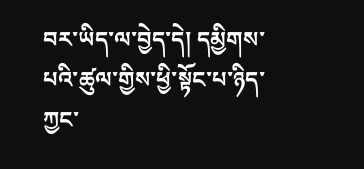བར་ཡིད་ལ་བྱེད་དེ། དམྱིགས་པའི་ཚུལ་གྱིས་ཕྱི་སྟོང་པ་ཉིད་ཀྱང་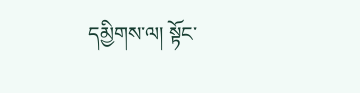དམྱིགས་ལ། སྟོང་